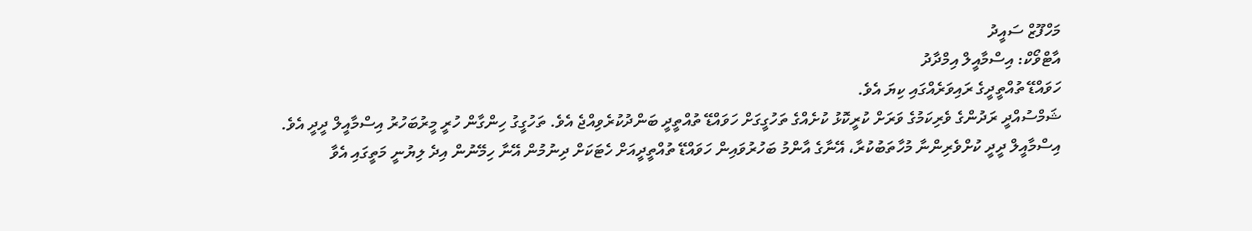މަހްފޫޒް ސައީދު
އާޓްވޯކް: އިސްމާއީލް އިމްދާދު
ހަވައްޑޭ ތުއްތީދީގެ ރައިވަރެއްގައި ކިޔަ އެވެ.
ޝަމްސުއްދީ ރަދުންގެ ވެރިކަމުގެ ވަރަށް ކުރީކޮޅު ކުށެއްގެ ތަހުގީގަށް ހަވައްޑޭ ތުއްތީދީ ބަންދުކުރެވިއްޖެ އެވެ. ތަހުގީގު ހިންގާން ހުރީ މީރުބަހުރު އިސްމާއީލް ދީދީ އެވެ. އިސްމާއީލް ދީދީ ކުށްވެރިންނާ މުހާތަބުކުރާ، އޭނާގެ އާންމު ބަހުރުވައިން ހަވައްޑޭ ތުއްތީދީއަށް ހެޓަކަށް ދިނުމުން އޭނާ ހިމޭނުން އިދެ ލިޔުނީ މަތީގައި އެވާ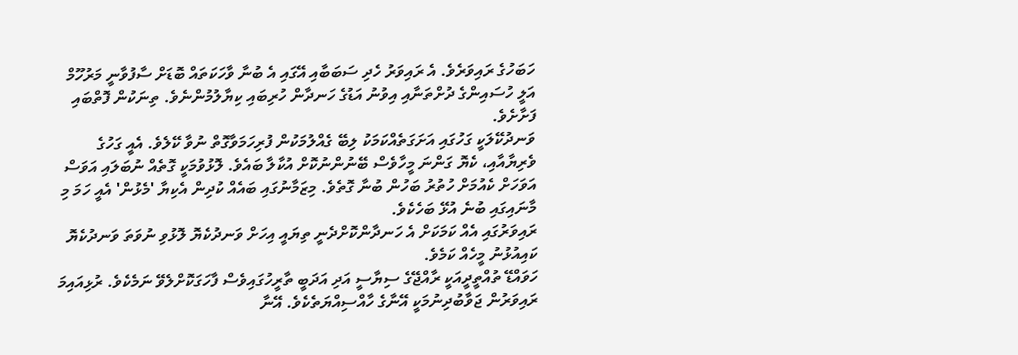ހަބަހުގެ ރައިވަރެވެ. އެ ރައިވަރު ހެދި ސަބަބާއި އޭގައި އެ ބުނާ ވާހަކަތައް ބޮޑަށް ސާފުވާނީ މަރުހޫމް އަލީ ހުސައިންގެ ދުށްތަނާއި އިވުނު އަޑުގެ ހަނދާން ހުރިބައި ކިޔާލުމުންނެވެ. ތިނަކުން ފޮތްބައި ފަށާށެވެ.
ވަނދުކޭލަކީ ގަހުގައި އަށަގަތެއްކަމަކު ލިބޭ ގެއްލުމަކުން ފުރިހަމަވާގޮތް ނުވާ ކޭލެވެ. އެއީ ގަހުގެ ވެރިޔާއާއި، ކެޔޮ ގަންނަ މީހާވެސް ބޭނުންނުކޮށް އުކާލާ ބައެވެ. ލޮޅުވުމަކީ ގޮތެއް ނުބަލައި އަވަސް އަވަހަށް ކެއުމަށް ހުތުރު ބަހުން ބުނާ ގޮތެވެ. މިޒަމާނުގައި ބައެއް ކުދިން އެކިޔާ 'މެޅުން' އެއީ ހަމަ މި މާނައިގައި ބުނެ އުޅޭ ބަހެކެވެ.
ރައިވަރުގައި އެއް ކަމަކަށް އެ ހަނދާންކޮށްދެނީ ތިޔައީ އިހަށް ވަނދުކެޔޮ ލޮޅުވި ނުވަތަ ވަނދުކެޔޮ ކައިއުޅުނު މީހެއް ކަމެވެ.
ހަވައްޑޭ ތުއްތީދީއަކީ ރާއްޖޭގެ ސިޔާސީ އަދި އަދަބީ ތާރީހުގައިވެސް ފާހަގަކޮށްލެވޭ ނަމެކެވެ. ރުޅިއައިމަ ރައިވަރުން ޖަވާބުދިނުމަކީ އޭނާގެ ހާއްސިއްޔަތެކެވެ. އޭނާ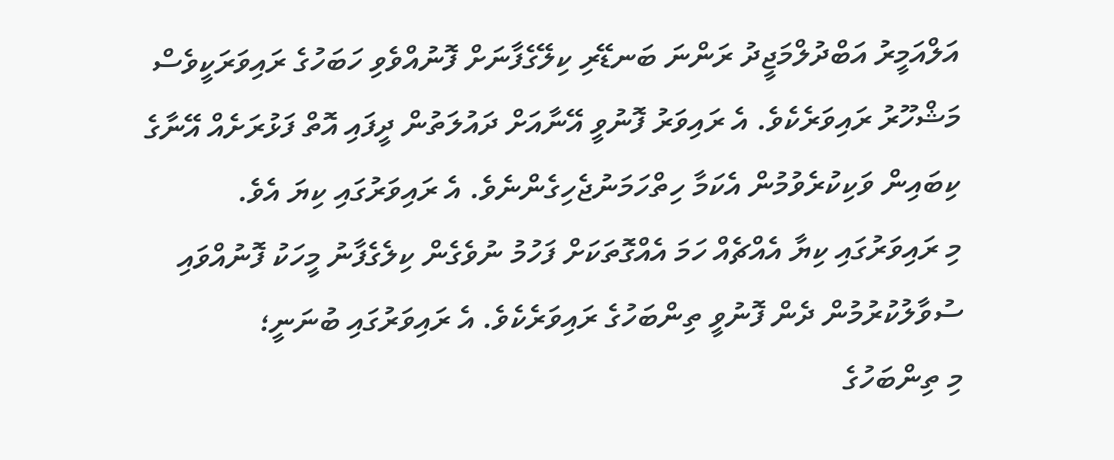އަލްއަމީރު އަބްދުލްމަޖީދު ރަންނަ ބަނޑޭރި ކިލޭގެފާނަށް ފޮނުއްވެވި ހަބަހުގެ ރައިވަރަކީވެސް މަޝްހޫރު ރައިވަރެކެވެ. އެ ރައިވަރު ފޮނުވީ އޭނާއަށް ދައުލަތުން ދީފައި އޮތް ފަޅުރަށެއް އޭނާގެ ކިބައިން ވަކިކުރެވުމުން އެކަމާ ހިތްހަމަނުޖެހިގެންނެވެ. އެ ރައިވަރުގައި ކިޔަ އެވެ.
މި ރައިވަރުގައި ކިޔާ އެއްޗެއް ހަމަ އެއްގޮތަކަށް ފަހުމު ނުވެގެން ކިލެގެފާނު މީހަކު ފޮނުއްވައި ސުވާލުކުރުމުން ދެން ފޮނުވީ ތިންބަހުގެ ރައިވަރެކެވެ. އެ ރައިވަރުގައި ބުނަނީ؛
މި ތިންބަހުގެ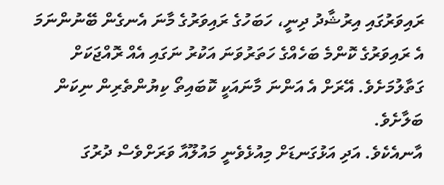ރައިވަރުގައި އިރުޝާދު ދިނީ، ހަބަހުގެ ރައިވަރުގެ މާނަ އެނގެން ބޭނުންނަމަ އެ ރައިވަރުގެ ކޮންމެ ބަހެއްގެ ހަތަރުވަނަ އަކުރު ނަގައި އެއް ރޮއްޖަކަށް ގަތާލުމަށެވެ. އޭރަށް އެ އަންނަ މާނައަކީ ކޮބައިތޯ ކިޔުންތެރިން ނިކަން ބަލާށެވެ.
އާނއެކެވެ. އަދި އަޅުގަނޑަށް މިއުޅެވެނީ މައުލޫއާ ވަރަށްވެސް ދުރުގަ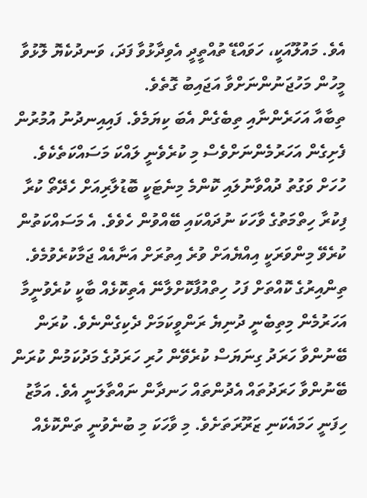އެވެ. މައުލޫއަކީ، ހަވައްޑޭ ތުއްތީދީ އެވިދާޅުވާ ފަދަ، ވަނދުކެޔޮ ލޮޅުވާ މީހުން މަހުޖަނުންނަށްވާ އަޖައިބު ގޮތެވެ.
ތިބާއާ އަހަރެންނާއި ތިބެގެން އެބަ ކިޔަމެވެ. ފައިއިނދުނު އުމުރުން ފެށިގެން އަހަރުމެންނަށްވެސް މި ކުރެވެނީ ލައްކަ މަސައްކަތެކެވެ. ހުހަށް ވަގުތު ދުއްވާނުލައި ކޮންމެ މިނެޓަކީ ބޮޑުލާރިއަށް ހެދޭތޯ ކުރާ ފިކުރާ ހިތްމަތުގެ ވާހަކަ ނުދައްކައި ބޭއްވުން ހެވެވެ. އެ މަސައްކަތުން ކުރެވޭ މިންވަރަކީ އިއްޔެއަށް ވުރެ އިތުރަށް އަނާއެއް ޖަމާކުރެވުމެވެ. ތިންއިރުގެ ކޮއްތަށް ފަހު ހިތްއުފާކޮށްލާނޭ އެތިކޮޅެއް ބާކީ ކުރެވުނީމާ އަހަރުމެން މިތިބެނީ ދުނިޔެ ރަންވީކަމަށް ދެކިގެންނެވެ. ކުރަން ބޭނުންވާ ހަރަދު ގިނަޔަސް ކުރެވޭން ހުރި ހަރަދުގެ މަދުކަމުން ކުރަން ބޭނުންވާ ހަރަދުތައް އެދުންތައް ހަނދާން ނައްތާލަނީ އެވެ. އަމާޒު ހިފަނީ ހަމައެކަނި ޒަރޫރަތަށެވެ. މި ވާހަކަ މި ބުނެވުނީ ތަންކޮޅެއް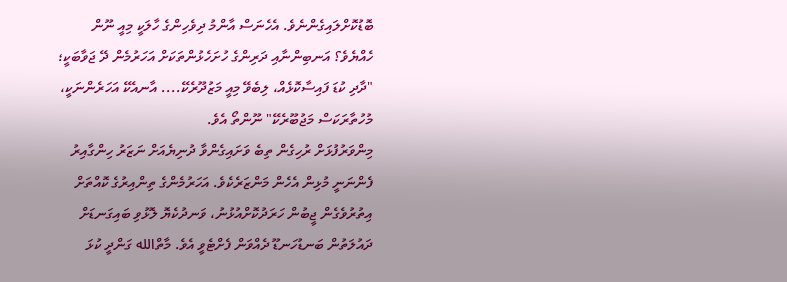ބޮޑުކޮށްލައިގެންނެވެ. އެހެނަސް އާންމު ދިވެހިންގެ ހާލަކީ މިއީ ނޫން ހެއްޔެވެ؟ އަނބިންނާއި ދަރިންގެ ހުށަހެޅުންތަކަށް އަހަރުމެން ދޭ ޖަވާބަކީ؛ "ދާދި ކުޑަ ފައިސާކޮޅެއް، ލިބެވޭ މިއީ މަޒުދޫރެކޭ.... އާނއެކޭ އަހަރެންނަކީ، މުހުތާރަކަސް މަޖުބޫރެކޭ" ނޫންތޯ އެވެ.
މިންވަރުފުޅަށް ރުހިގެން ތިބެ ވަށައިގެންވާ ދުނިޔެއަށް ނަޒަރު ހިންގާއިރު ފެންނަނީ މުޅިން އެހެން މަންޒަރެކެވެ. އަހަރުމެންގެ ތިންއިރުގެ ކޮއްތަށް އިތުރުވެގެން ޖީބުން ހަރަދުކޮށްއުޅުނު، ވަނދުކެޔޮ ލޮޅުވި ބައިގަނޑަށް ދައުލަތުން ބަނޑުހަނޑޫ ދެއްވަން ފެށްޓެވީ އެވެ. މާތްالله ގަންދީ ކުޅަ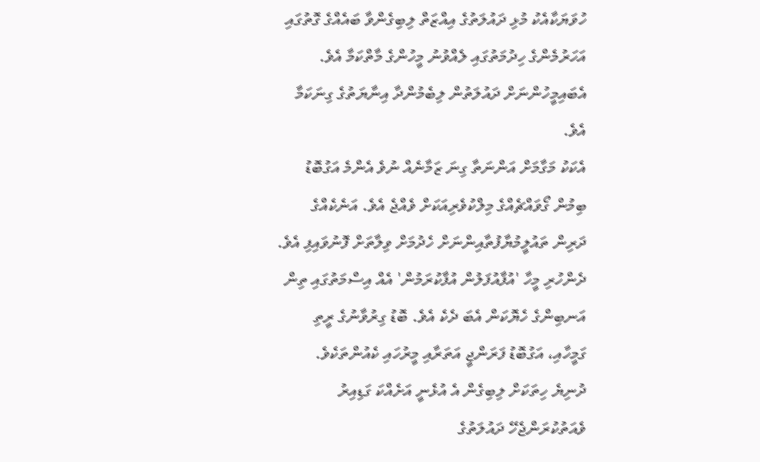ހުވަޔަކާއެކު މުޅި ދައުލަތުގެ އިއްޒަތް ލިބިގެންވާ ބައެއްގެ ގޮތުގައި އަހަރުމެންގެ ހިދުމަތުގައި ލެއްވުނު މީހުންގެ މާތްކަމާ އެވެ. އެބައިމީހުންނަށް ދައުލަތުން ލިބެމުންދާ އިނާޔަތުގެ ގިނަކަމާ އެވެ.
އެކަކު މަގާމަށް އަންނަތާ ގިނަ ޒަމާނެއް ނުވެ އެންމެ އަގުބޮޑު ބިމުން ގޯވައްޗެއްގެ މިލްކުވެރިއަކަށް ވެއްޖެ އެވެ. އަނެކެއްގެ ދަރިން ތައުލީމުޔާފުތާއިންނަށް ހެދުމަށް ވިލާތަށް ފޮނުވައިފި އެވެ. ދެންހުރި މީހާ 'އުފާއުފަލުން އުފާކުރަމުން' އެއް އިސްމަތުގައި ތިން އަނބިންގެ ހެޔޮކަން އެބަ ދެކެ އެވެ. ބޮޑު ގިރުވާނުގެ ރީތި ގަމީހާއި، އަގުބޮޑު ފަރަންޖީ އަތަރާއި މީރުހައި ކެއުންތަކެވެ.
ދުނިޔެ ހިތަކަށް ލިބިގެން އެ އުޅެނީ އަށެއްކަ ގަޑިއިރު ވެއަތުކުރަންޖެހޭ ދައުލަތުގެ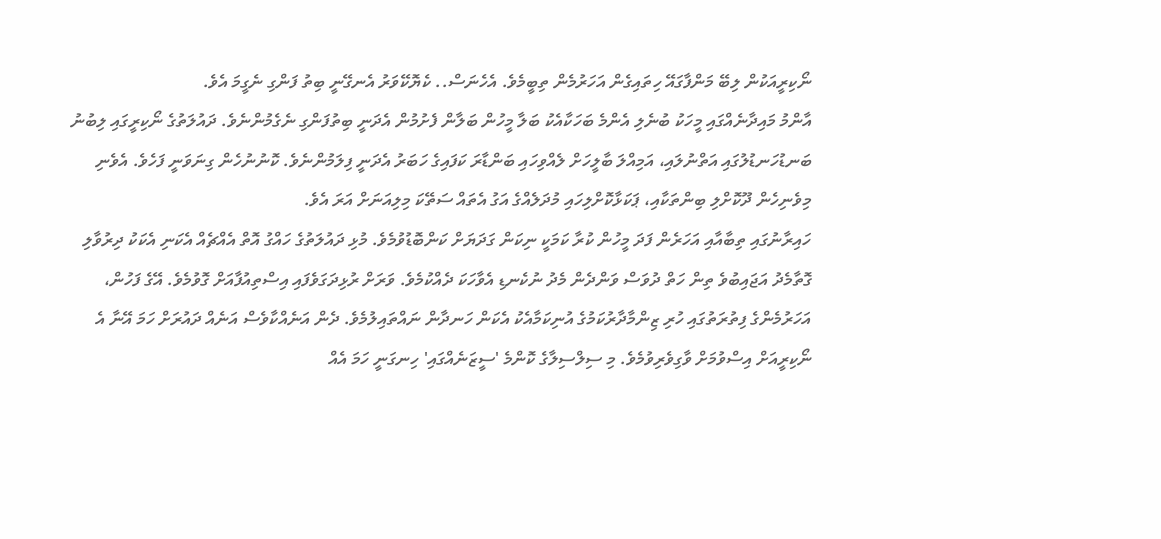ނޯކިރީއަކުން ލިބޭ މަންފާގައޭ ހިތައިގެން އަހަރުމެން ތިބީމެވެ. އެހެނަސް.. ކެޔޮކޭވަރު އެނގޭނީ ބިތު ފަންގި ނެގީމަ އެވެ.
އާންމު މައިދާނެއްގައި މީހަކު ބުނެލި އެންމެ ބަހަކާއެކު ބަލާ މީހުން ބަލާން ފެށުމުން އެދަނީ ބިތުފަންގި ނެގެމުންނެވެ. ދައުލަތުގެ ނޯކިރީގައި ލިބުނު ބަނޑުހަނޑުލުގައި އަތްނުލައި، އަމިއްލަ ބާލީހަށް ލެއްވިހައި ބަންޑާރަ ކަފައިގެ ހަބަރު އެދަނީ ފިލަމުންނެވެ. ކޮނުނުހެން ގިނަވަނީ ފަހެވެ. އެވެނި މިވެނިހެން ދޫކޮށްލި ބިންތަކާއި، ޕަކަޅާކޮށްލިހައި މުދަލެއްގެ އަގު އެތައް ސަތޭކަ މިލިއަނަށް އަރަ އެވެ.
ހައިރާނުގައި ތިބާއާއި އަހަރެން ފަދަ މީހުން ކުރާ ކަމަކީ ނިކަން ގަދަޔަށް ކަންބޮޑުވުމެވެ. މުޅި ދައުލަތުގެ ހައްގު އޮތް އެއްޗެއް އެކަނި އެކަކު ދިރުވާލި ގޮތާމެދު އަޖައިބުވެ ތިން ހަތް ދުވަސް ވަންދެން މެދު ނުކެނޑި އެވާހަކަ ދެއްކުމެވެ. ވަރަށް ރުޅިދަގަވެފައި އިސްތިއުފާއަށް ގޮވުމެވެ. އޭގެ ފަހުން، އަހަރުމެންގެ ފިތުރަތުގައި ހުރި ޒިންމާދާރުކަމުގެ އުނިކަމާއެކު އެކަން ހަނދާން ނައްތައިލުމެވެ. ދެން އަނެއްކާވެސް އަނެއް ދައުރަށް ހަމަ އޭނާ އެ ނޯކިރީއަށް އިސްވުމަށް ވާގިވެރިވުމެވެ. މި ސިލްސިލާގެ ކޮންމެ 'ސީޒަނެއްގައި' ހިނގަނީ ހަމަ އެއް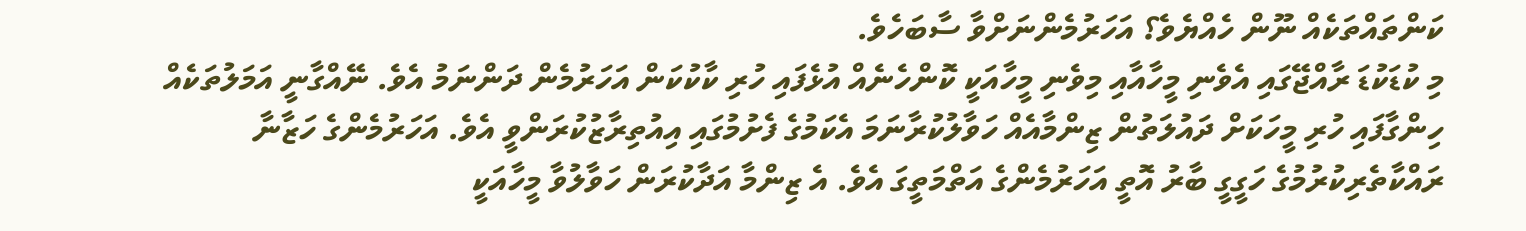ކަންތައްތަކެއް ނޫން ހެއްޔެވެ؟ އަހަރުމެންނަށްވާ ސާބަހެވެ.
މި ކުޑަކުޑަ ރާއްޖޭގައި އެވެނި މީހާއާއި މިވެނި މީހާއަކީ ކޮންހެނެއް އުޅެފައި ހުރި ކާކުކަން އަހަރުމެން ދަންނަމު އެވެ. ނޭއްގާނީ އަމަލުތަކެއް ހިންގާފައި ހުރި މީހަކަށް ދައުލަތުން ޒިންމާއެއް ހަވާލުކުރާނަމަ އެކަމުގެ ފެށުމުގައި އިއުތިރާޒުކުރަންވީ އެވެ. އަހަރުމެންގެ ހަޒާނާ ރައްކާތެރިކުރުމުގެ ހަގީގީ ބާރު އޮތީ އަހަރުމެންގެ އަތްމަތީގަ އެވެ. އެ ޒިންމާ އަދާކުރަން ހަވާލުވާ މީހާއަކީ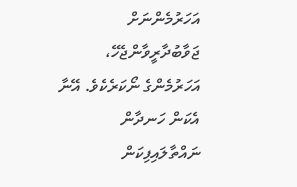އަހަރުމެންނަށް ޖަވާބުދާރީވާންޖެހޭ، އަހަރުމެންގެ ނޯކަރެކެވެ. އޭނާ އެކަން ހަނދާން ނައްތާލައިފިކަން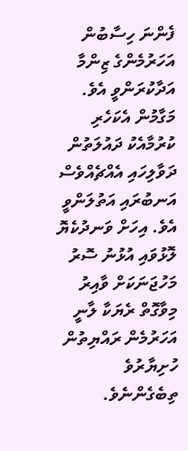ފެންނަ ހިސާބުން އަހަރުމެންގެ ޒިންމާ އަދާކުރަންވީ އެވެ. މަގާމުން އެކަހެރި ކުރުމާއެކު ދައުލަތުން ދަވާލިހައި އެއްޗެއްވެސް އަނބުރައި އަތުލަންވީ އެވެ. އިހަށް ވަނދުކެޔޮ ލޮޅުވައި އުޅުނު ސޮރު މަހުޖަނަކަށް ވާއިރު މިވާގޮތް ރެޔަކާ ލާނީ އަހަރުމެން ރައްޔިތުން ހުށިޔާރުވެ ތިބެގެންނެވެ.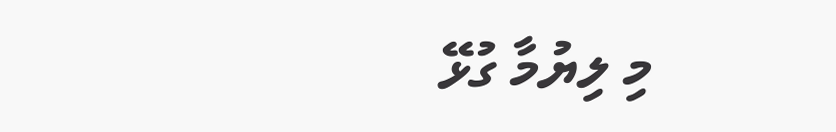މި ލިޔުމާ ގުޅޭ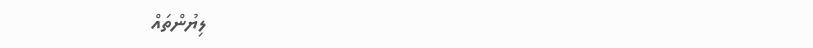ލިޔުންތައް